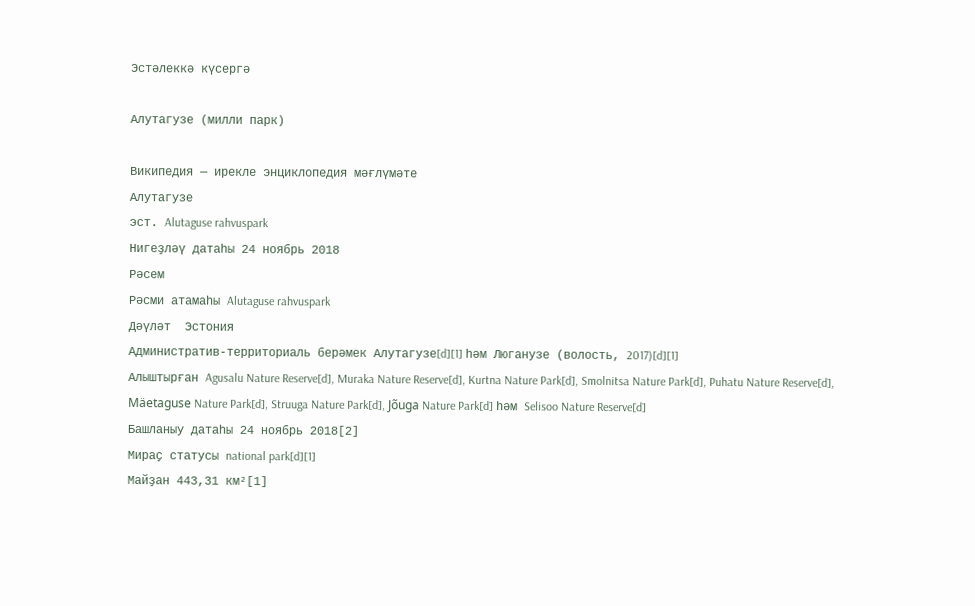Эстәлеккә күсергә

Алутагузе (милли парк)

Википедия — ирекле энциклопедия мәғлүмәте
Алутагузе
эст. Alutaguse rahvuspark
Нигеҙләү датаһы 24 ноябрь 2018
Рәсем
Рәсми атамаһы Alutaguse rahvuspark
Дәүләт  Эстония
Административ-территориаль берәмек Алутагузе[d][1] һәм Люганузе (волость, 2017)[d][1]
Алыштырған Agusalu Nature Reserve[d], Muraka Nature Reserve[d], Kurtna Nature Park[d], Smolnitsa Nature Park[d], Puhatu Nature Reserve[d], Mäetaguse Nature Park[d], Struuga Nature Park[d], Jõuga Nature Park[d] һәм Selisoo Nature Reserve[d]
Башланыу датаһы 24 ноябрь 2018[2]
Мираҫ статусы national park[d][1]
Майҙан 443,31 км²[1]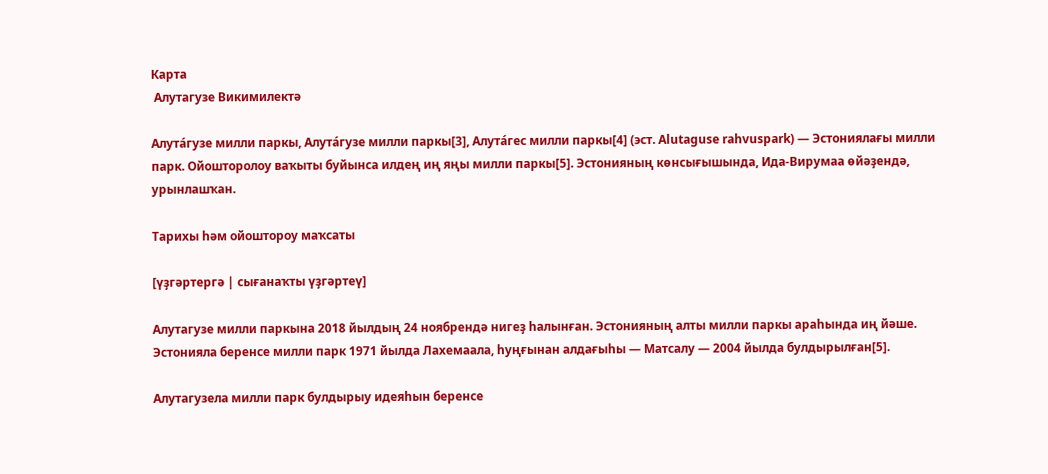Карта
 Алутагузе Викимилектә

Алута́гузе милли паркы, Алута́гузе милли паркы[3], Алута́гес милли паркы[4] (эст. Alutaguse rahvuspark) — Эстониялағы милли парк. Ойошторолоу ваҡыты буйынса илдең иң яңы милли паркы[5]. Эстонияның көнсығышында, Ида-Вирумаа өйәҙендә, урынлашҡан.

Тарихы һәм ойоштороу маҡсаты

[үҙгәртергә | сығанаҡты үҙгәртеү]

Алутагузе милли паркына 2018 йылдың 24 ноябрендә нигеҙ һалынған. Эстонияның алты милли паркы араһында иң йәше. Эстонияла беренсе милли парк 1971 йылда Лахемаала, һуңғынан алдағыһы — Матсалу — 2004 йылда булдырылған[5].

Алутагузела милли парк булдырыу идеяһын беренсе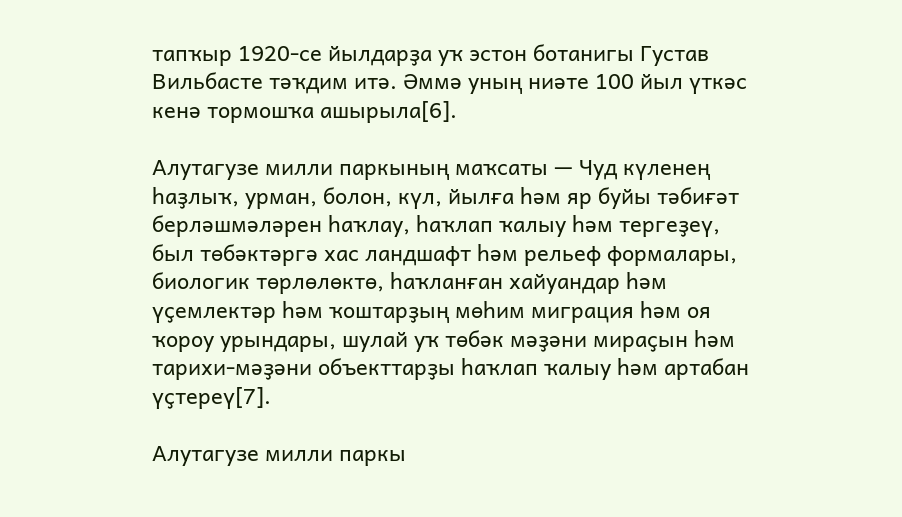тапҡыр 1920-се йылдарҙа уҡ эстон ботанигы Густав Вильбасте тәҡдим итә. Әммә уның ниәте 100 йыл үткәс кенә тормошҡа ашырыла[6].

Алутагузе милли паркының маҡсаты — Чуд күленең һаҙлыҡ, урман, болон, күл, йылға һәм яр буйы тәбиғәт берләшмәләрен һаҡлау, һаҡлап ҡалыу һәм тергеҙеү, был төбәктәргә хас ландшафт һәм рельеф формалары, биологик төрлөлөктө, һаҡланған хайуандар һәм үҫемлектәр һәм ҡоштарҙың мөһим миграция һәм оя ҡороу урындары, шулай уҡ төбәк мәҙәни мираҫын һәм тарихи-мәҙәни объекттарҙы һаҡлап ҡалыу һәм артабан үҫтереү[7].

Алутагузе милли паркы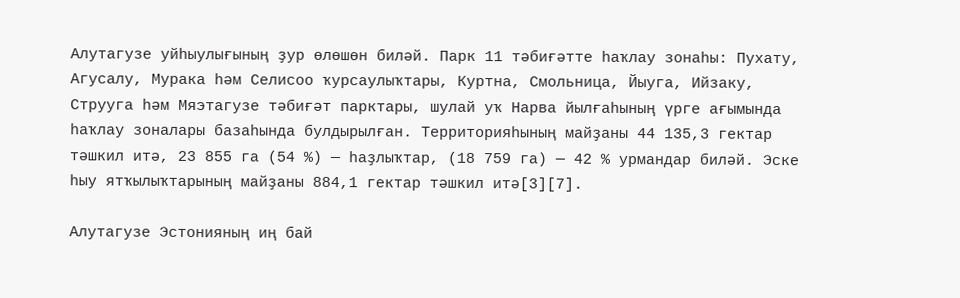Алутагузе уйһыулығының ҙур өлөшөн биләй. Парк 11 тәбиғәтте һаҡлау зонаһы: Пухату, Агусалу, Мурака һәм Селисоо ҡурсаулыҡтары, Куртна, Смольница, Йыуга, Ийзаку, Струуга һәм Мяэтагузе тәбиғәт парктары, шулай уҡ Нарва йылғаһының үрге ағымында һаҡлау зоналары базаһында булдырылған. Территорияһының майҙаны 44 135,3 гектар тәшкил итә, 23 855 га (54 %) — һаҙлыҡтар, (18 759 га) — 42 % урмандар биләй. Эске һыу ятҡылыҡтарының майҙаны 884,1 гектар тәшкил итә[3][7].

Алутагузе Эстонияның иң бай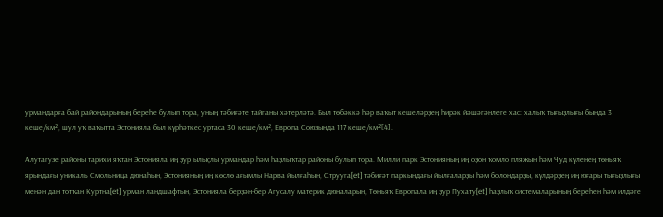урмандарға бай райондарының береһе булып тора, уның тәбиғәте тайганы хәтерләтә. Был төбәккә һәр ваҡыт кешеләрҙең һирәк йәшәгәнлеге хас: халыҡ тығыҙлығы бында 3 кеше/км², шул уҡ ваҡытта Эстонияла был күрһәткес уртаса 30 кеше/км², Европа Союзында 117 кеше/км²[4].

Алутагузе районы тарихи яҡтан Эстонияла иң ҙур ылыҫлы урмандар һәм һаҙлыҡтар районы булып тора. Милли парк Эстонияның иң оҙон ҡомло пляжын һәм Чуд күленең төньяҡ ярындағы уникаль Смольница дюнаһын, Эстонияның иң көслө ағымлы Нарва йылғаһын, Струуга[et] тәбиғәт паркындағы йылғаларҙы һәм болондарҙы, күлдәрҙең иң юғары тығыҙлығы менән дан тотҡан Куртна[et] урман ландшафтын, Эстонияла берҙән-бер Агусалу материк дюналарын, Төньяҡ Европала иң ҙур Пухату[et] һаҙлыҡ системаларының береһен һәм илдәге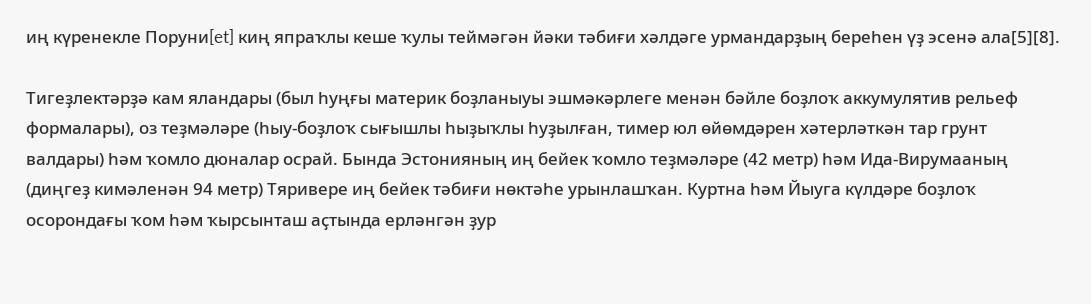иң күренекле Поруни[et] киң япраҡлы кеше ҡулы теймәгән йәки тәбиғи хәлдәге урмандарҙың береһен үҙ эсенә ала[5][8].

Тигеҙлектәрҙә кам яландары (был һуңғы материк боҙланыуы эшмәкәрлеге менән бәйле боҙлоҡ аккумулятив рельеф формалары), оз теҙмәләре (һыу-боҙлоҡ сығышлы һыҙыҡлы һуҙылған, тимер юл өйөмдәрен хәтерләткән тар грунт валдары) һәм ҡомло дюналар осрай. Бында Эстонияның иң бейек ҡомло теҙмәләре (42 метр) һәм Ида-Вирумааның (диңгеҙ кимәленән 94 метр) Тяривере иң бейек тәбиғи нөктәһе урынлашҡан. Куртна һәм Йыуга күлдәре боҙлоҡ осорондағы ҡом һәм ҡырсынташ аҫтында ерләнгән ҙур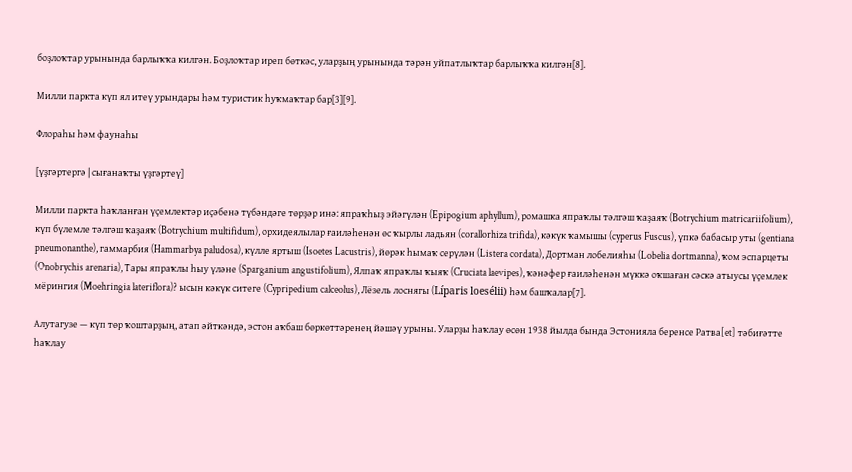боҙлоҡтар урынында барлыҡҡа килгән. Боҙлоҡтар иреп бөткәс, уларҙың урынында тәрән уйпатлыҡтар барлыҡҡа килгән[8].

Милли паркта күп ял итеү урындары һәм туристик һуҡмаҡтар бар[3][9].

Флораһы һәм фаунаһы

[үҙгәртергә | сығанаҡты үҙгәртеү]

Милли паркта һаҡланған үҫемлектәр иҫәбенә түбәндәге төрҙәр инә: япраҡһыҙ эйәгүлән (Epipogium aphyllum), ромашка япраҡлы тәлгәш ҡаҙаяҡ (Botrychium matricariifolium), күп бүлемле тәлгәш ҡаҙаяҡ (Botrychium multifidum), орхидеялылар ғаиләһенән өс ҡырлы ладьян (corallorhiza trifida), кәкүк ҡамышы (cyperus Fuscus), үпкә бабасыр уты (gentiana pneumonanthe), гаммарбия (Hammarbya paludosa), күлле яртыш (Isoetes Lacustris), йөрәк һымаҡ серүлән (Listera cordata), Дортман лобелияһы (Lobelia dortmanna), ҡом эспарцеты (Onobrychis arenaria), Тары япраҡлы һыу үләне (Sparganium angustifolium), Ялпаҡ япраҡлы ҡыяҡ (Cruciata laevipes), ҡәнәфер ғаиләһенән мүккә оҡшаған сәскә атыусы үҫемлек мёрингия (Moehringia lateriflora)? ысын кәкүк ситеге (Cypripedium calceolus), Лёзель лоснягы (Líparis loesélii) һәм башҡалар[7].

Алутагузе — күп төр ҡоштарҙың, атап әйткәндә, эстон аҡбаш бөркөттәренең йәшәү урыны. Уларҙы һаҡлау өсөн 1938 йылда бында Эстонияла беренсе Ратва[et] тәбиғәтте һаҡлау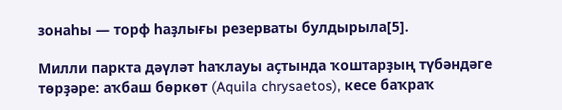зонаһы — торф һаҙлығы резерваты булдырыла[5].

Милли паркта дәүләт һаҡлауы аҫтында ҡоштарҙың түбәндәге төрҙәре: аҡбаш бөркөт (Aquila chrysaetos), кесе баҡраҡ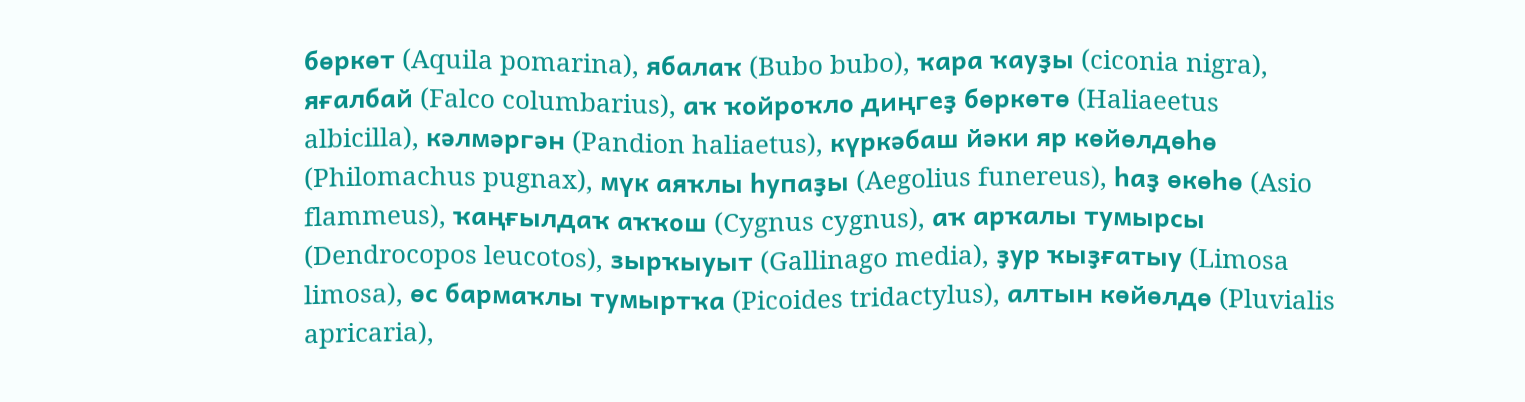бөркөт (Aquila pomarina), ябалаҡ (Bubo bubo), ҡара ҡауҙы (ciconia nigra), яғалбай (Falco columbarius), аҡ ҡойроҡло диңгеҙ бөркөтө (Haliaeetus albicilla), кәлмәргән (Pandion haliaetus), күркәбаш йәки яр көйөлдөһө (Philomachus pugnax), мүк аяҡлы һупаҙы (Aegolius funereus), һаҙ өкөһө (Asio flammeus), ҡаңғылдаҡ аҡҡош (Cygnus cygnus), аҡ арҡалы тумырсы (Dendrocopos leucotos), зырҡыуыт (Gallinago media), ҙур ҡыҙғатыу (Limosa limosa), өс бармаҡлы тумыртҡа (Picoides tridactylus), алтын көйөлдө (Pluvialis apricaria),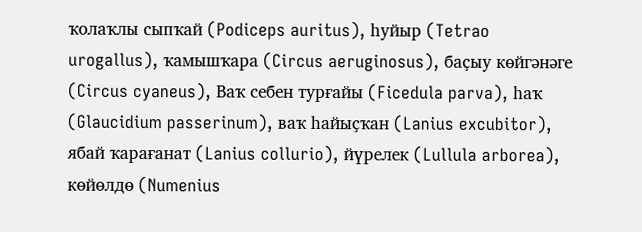ҡолаҡлы сыпҡай (Podiceps auritus), һуйыр (Tetrao urogallus), ҡамышҡара (Circus aeruginosus), баҫыу көйгәнәге (Circus cyaneus), Ваҡ себен турғайы (Ficedula parva), һаҡ (Glaucidium passerinum), ваҡ һайыҫҡан (Lanius excubitor), ябай ҡарағанат (Lanius collurio), йүрелек (Lullula arborea), көйөлдө (Numenius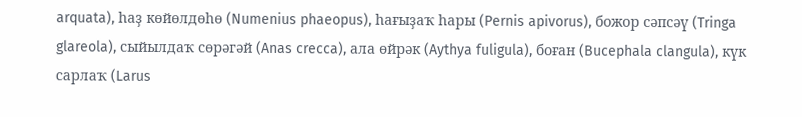arquata), һаҙ көйөлдөһө (Numenius phaeopus), һағыҙаҡ һары (Pernis apivorus), божор сәпсәү (Tringa glareola), сыйылдаҡ сөрәгәй (Anas crecca), ала өйрәк (Aythya fuligula), боған (Bucephala clangula), күк сарлаҡ (Larus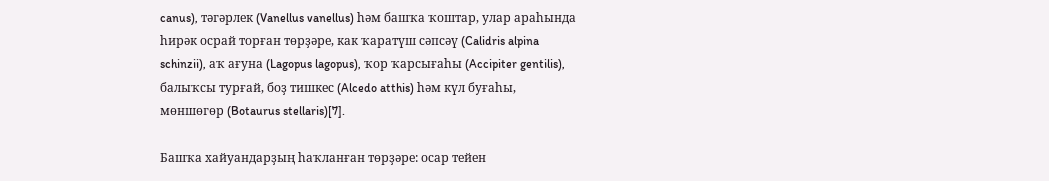canus), тәгәрлек (Vanellus vanellus) һәм башҡа ҡоштар, улар араһында һирәк осрай торған төрҙәре, как ҡаратүш сәпсәү (Calidris alpina schinzii), аҡ ағуна (Lagopus lagopus), ҡор ҡарсығаһы (Accipiter gentilis), балыҡсы турғай, боҙ тишкес (Alcedo atthis) һәм күл буғаһы, мөншөгөр (Botaurus stellaris)[7].

Башҡа хайуандарҙың һаҡланған төрҙәре: осар тейен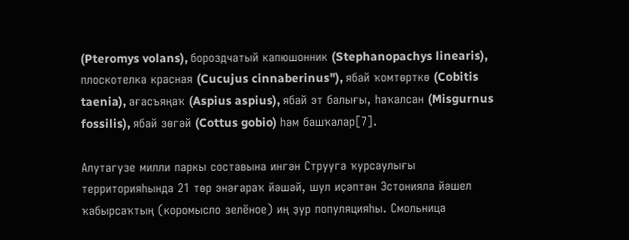(Pteromys volans), бороздчатый капюшонник (Stephanopachys linearis), плоскотелка красная (Cucujus cinnaberinus"), ябай ҡомтөрткө (Cobitis taenia), ағасъяңаҡ (Aspius aspius), ябай эт балығы, һаҡалсан (Misgurnus fossilis), ябай зөгәй (Cottus gobio) һәм башҡалар[7].

Алутагузе милли паркы составына ингән Струуга ҡурсаулығы территорияһында 21 төр энәғараҡ йәшәй, шул иҫәптән Эстонияла йәшел ҡабырсаҡтың (коромысло зелёное) иң ҙур популяцияһы. Смольница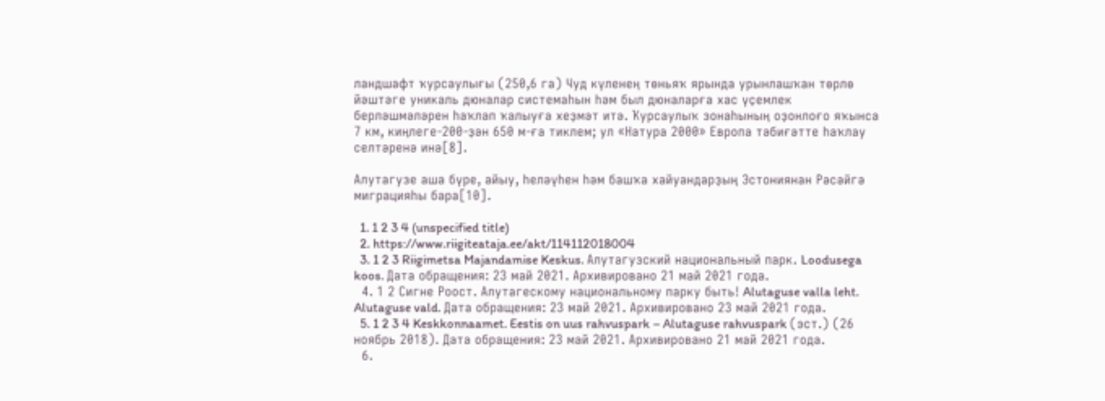ландшафт ҡурсаулығы (250,6 га) Чуд күленең төньяҡ ярында урынлашҡан төрлө йәштәге уникаль дюналар системаһын һәм был дюналарға хас үҫемлек берләшмәләрен һаҡлап ҡалыуға хеҙмәт итә. Ҡурсаулыҡ зонаһының оҙонлоғо яҡынса 7 км, киңлеге-200-ҙән 650 м-ға тиклем; ул «Натура 2000» Европа тәбиғәтте һаҡлау селтәренә инә[8].

Алутагузе аша бүре, айыу, һеләүһен һәм башҡа хайуандарҙың Эстониянан Рәсәйгә миграцияһы бара[10].

  1. 1 2 3 4 (unspecified title)
  2. https://www.riigiteataja.ee/akt/114112018004
  3. 1 2 3 Riigimetsa Majandamise Keskus. Алутагузский национальный парк. Loodusega koos. Дата обращения: 23 май 2021. Архивировано 21 май 2021 года.
  4. 1 2 Сигне Роост. Алутагескому национальному парку быть! Alutaguse valla leht. Alutaguse vald. Дата обращения: 23 май 2021. Архивировано 23 май 2021 года.
  5. 1 2 3 4 Keskkonnaamet. Eestis on uus rahvuspark – Alutaguse rahvuspark (эст.) (26 ноябрь 2018). Дата обращения: 23 май 2021. Архивировано 21 май 2021 года.
  6.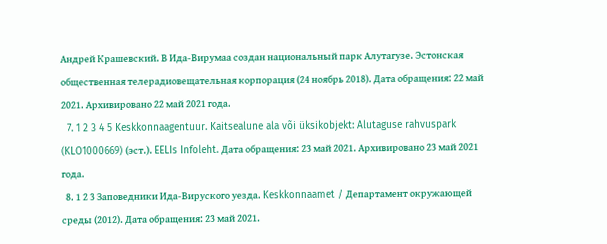Андрей Крашевский. В Ида-Вирумаа создан национальный парк Алутагузе. Эстонская общественная телерадиовещательная корпорация (24 ноябрь 2018). Дата обращения: 22 май 2021. Архивировано 22 май 2021 года.
  7. 1 2 3 4 5 Keskkonnaagentuur. Kaitsealune ala või üksikobjekt: Alutaguse rahvuspark (KLO1000669) (эст.). EELIs Infoleht. Дата обращения: 23 май 2021. Архивировано 23 май 2021 года.
  8. 1 2 3 Заповедники Ида-Вируского уезда. Keskkonnaamet / Департамент окружающей среды (2012). Дата обращения: 23 май 2021.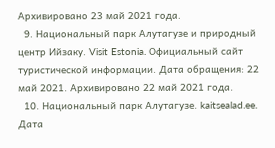Архивировано 23 май 2021 года.
  9. Национальный парк Алутагузе и природный центр Ийзаку. Visit Estonia. Официальный сайт туристической информации. Дата обращения: 22 май 2021. Архивировано 22 май 2021 года.
  10. Национальный парк Алутагузе. kaitsealad.ee. Дата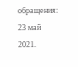обращения: 23 май 2021.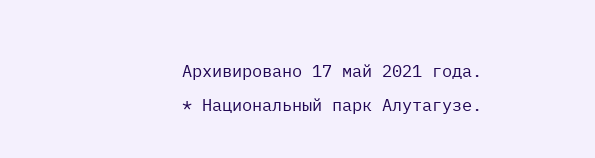Архивировано 17 май 2021 года.
* Национальный парк Алутагузе.